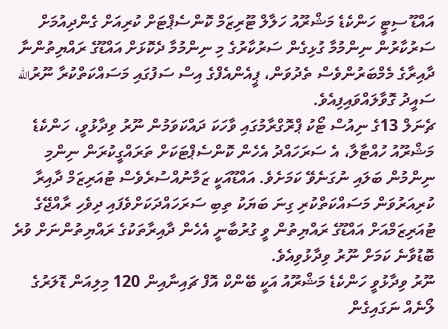އައްޑޫ ސިޓީ ހަންކެޑެ މަޝްރޫއު ހަލާލް ޓޫރިޒަމް ކޮންސެޕްޓަށް ކުރިއަށް ގެންދިއުމަށް ސަރުކާރުން ނިންމުމާ ގުޅިގެން ސަރުކާރުގެ މި ނިންމުމާ ދެކޮޅަށް އައްޑޫގެ ރައްޔިތުންނާ ދާއިރާގެ މެމްބަރުންވެސް ތެދުވަން، ޕީއެންއެފްގެ އިސް ސަފުގައި މަސައްކަތްކުރާ ނޫރުالله ސައީދު ގޮވާލައްވައިފިއެވެ.
ޗެނަލް 13ގެ ނިއުސް ޓޯކު ޕްރޮގްރާމުގައި ވާހަކަ ދައްކަވަމުން ނޫރު ވިދާޅުވީ، ހަންކެޑެ މަޝްރޫއު ހުއްޓާލާ، އެ ސަރަހައްދު އެހެން ކޮންސެޕްޓަކަށް ތަރައްގީކުރަން ނިންމި ނިންމުން ބަލައި ނުގަނެވޭ ކަމަށެވެ. އައްޑޫއަކީ ޒަމާނުއްސުރެވެސް ޓުއަރިޒަމް ދާއިރާ ކުރިއަރުވަން މަސައްކަތްކުރި ގިނަ ބަޔަކު ތިބި ސަރަހައްދަކަށްވެފައި ދިވެހި ރާއްޖޭގެ ޓުއަރިޒަމްއަށް އައްޑޫގެ ރައްޔިތުން ވީ ގުރުބާނީ އެހެން ދާއިރާތަކުގެ ރައްޔިތުންނަށް ވުރެ ބޮޑުވާނެ ކަމަށް ނޫރު ވިދާޅުވިއެވެ.
ނޫރު ވިދާޅުވީ ހަންކެޑެ މަޝްރޫއު އަކީ ބޭންކް އޮފް ޗައިނާއިން 120 މިލިއަން ޑޮލަރުގެ ލޯނެއް ނަގައިގެން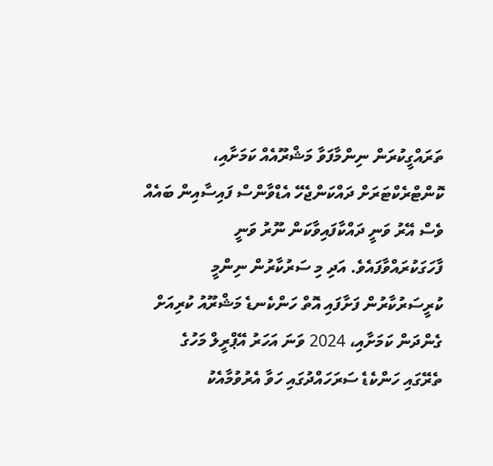ތަރައްގީކުރަން ނިންމާފަވާ މަޝްރޫއެއް ކަމަށާއި، ކޮންޓްރެކްޓަރަށް ދައްކަންޖެހޭ އެޑްވާންސް ފައިސާއިން ބައެއް ވެސް އޭރު ވަނީ ދައްކާފައިވާކަން ނޫރު ވަނީ ފާހަގަކުރައްވާފައެވެ. އަދި މި ސަރުކާރުން ނިންމީ ކުރީސަރުކާރުން ފަށާފައި އޮތް ހަންކެނޑެ މަޝްރޫއު ކުރިއަށް ގެންދަން ކަމަށާއި، 2024 ވަނަ އަހަރު އޭޕްރީލް މަހުގެ ތެރޭގައި ހަންކެޑެ ސަރަހައްދުގައި ހަވާ އެރުވުމާއެކު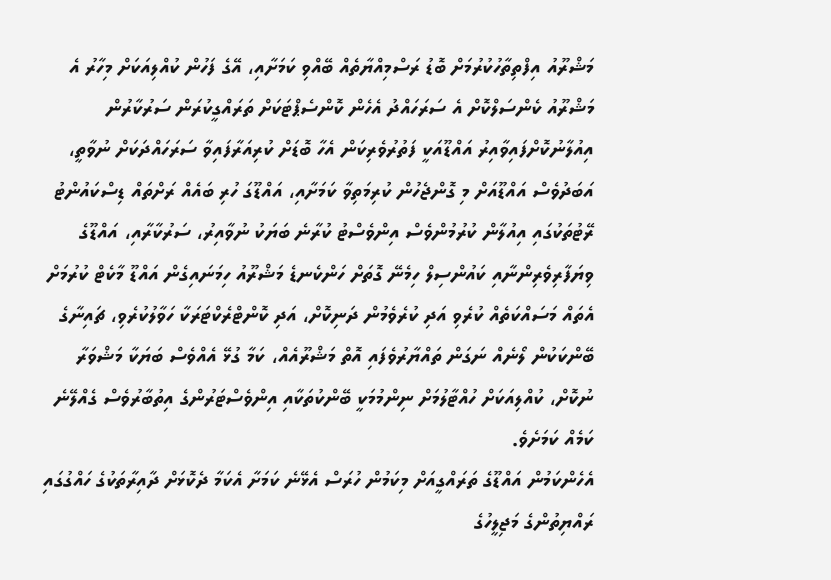މަޝްރޫއު އިފްތިތާހުކުރުމަށް ބޮޑު ރަސްމިއްޔާތެއް ބޭއްވި ކަމަށާއި، އޭގެ ފަހުން ކުއްލިއަކަށް މިހާރު އެ މަޝްރޫއު ކެންސަލްކޮށް އެ ސަރަހައްދު އެހެން ކޮންސެޕްޓަކަށް ތަރައްގީކުރަން ސަރުކާރުން އިއުލާނުކޮށްފައިވާއިރު އައްޑޫއަކީ ފަތުރުވެރިކަން އެހާ ބޮޑަށް ކުރިއަރާފައިވާ ސަރަހައްދަކަށް ނުވާތީ، އަބަދުވެސް އައްޑޫއަށް މި ގޮންޖެހުން ކުރިމަތިވާ ކަމަށާއި، އައްޑޫގަ ހުރި ބައެއް ރަށްތައް ޑިސްކައުންޓު ރޭޓުތަކުގައި އިއުލާން ކުރުމުންވެސް އިންވެސްޓު ކުރާނެ ބަޔަކު ނުވާއިރު، ސަރުކާރާއި، އައްޑޫގެ ވިޔަފާރިވެރިންނާއި ކައުންސިލް ހިމެނޭ ގޮތަށް ހަންކެނޑެ މަޝްރޫއު ހިމަނައިގެން އައްޑޫ މާކެޓް ކުރުމަށް އެތައް މަސައްކަތެއް ކުރެވި އަދި ކުރެވެމުން ދަނިކޮށް، އަދި ކޮންޓްރެކްޓަރަކާ ހަވާލުކުރެވި، ޗައިނާގެ ބޭންކަކުން ލޯނެއް ނަގަން ތައްޔާރުވެފައި އޮތް މަޝްރޫއެއް، ކަމާ ގުޅޭ އެއްވެސް ބަޔަކާ މަޝްވަރާ ނުކޮށް، ކުއްލިއަކަށް ހުއްޓާލުމަށް ނިންމުމަކީ ބޭންކުތަކާއި އިންވެސްޓަރުންގެ އިތުބާރުވެސް ގެއްލޭނެ ކަމެއް ކަމަށެވެ.
އެހެންކަމުން އައްޑޫގެ ތަރައްގީއަށް މިކަމުން ހުރަސް އެޅޭނެ ކަމަށާ އެކަމާ ދެކޮޅަށް ދާއިރާތަކުގެ ހައްގުގައި ރައްޔިތުންގެ މަޖިލީހުގެ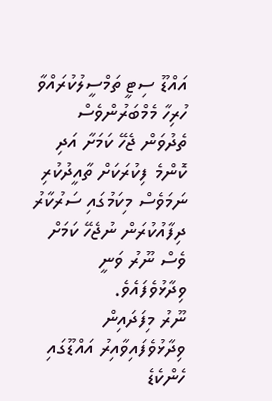އައްޑޫ ސިޓީ ތަމްސީލުކުރައްވާ ހުރިހާ މެމްބަރުންވެސް ތެދުވަން ޖެހޭ ކަމަށާ އަދި ކޮންމެ ފިކުރަކަށް ތާއީދުކުރި ނަމަވެސް މިކަމުގައި ސަރުކާރު ދިފާއުކުރަން ނުޖެހޭ ކަމަށް ވެސް ނޫރު ވަނީ ވިދާޅުވެފައެވެ.
ނޫރު މިފަދައިން ވިދާޅުވެފައިވާއިރު އައްޑޫގައި ހެންކެޑެ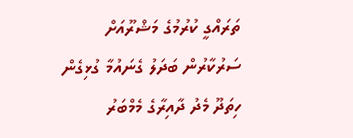ތަރައްގީ ކުރުމުގެ މަޝްރޫއަށް ސަރުކާރުން ބަދަލު ގެނައުމާ ގުޅިގެން ހިތަދޫ މެދު ދާއިރާގެ މެމްބަރު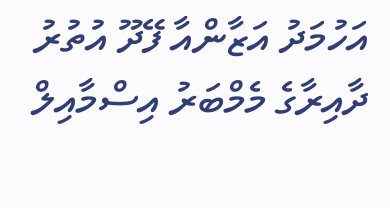އަހުމަދު އަޒާންއާ ފޭދޫ އުތުރު ދާއިރާގެ މެމްބަރު އިސްމާއިލް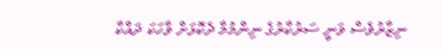ނިޒާރުވެސް ވަނީ ސަރުކާރުގެ ނިންމުމާ ދެކޮޅަށް ވާހަކަ ދައްކާ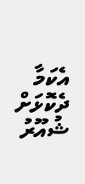އެކަމާ ދެކޮޅަށް ޝުއޫރު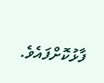ފާޅުކޮށްފައެވެ.